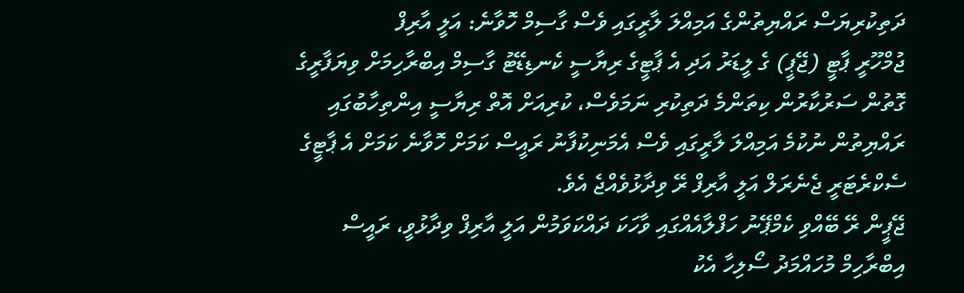ދަތިކުރިޔަސް ރައްޔިތުންގެ އަމިއްލަ ލާރީގައި ވެސް ގާސިމް ހޮވާނެ: އަލީ އާރިފް
ޖުމްހޫރީ ޕާޓީ (ޖޭޕީ) ގެ ލީޑަރު އަދި އެ ޕާޓީގެ ރިޔާސީ ކެނޑިޑޭޓު ގާސިމް އިބްރާހިމަށް ވިޔަފާރީގެ ގޮތުން ސަރުކާރުން ކިތަންމެ ދަތިކުރި ނަމަވެސް، ކުރިއަށް އޮތް ރިޔާސީ އިންތިހާބުގައި ރައްޔިތުން ނުކުމެ އަމިއްލަ ލާރީގައި ވެސް އެމަނިކުފާނު ރައީސް ކަމަށް ހޮވާނެ ކަމަށް އެ ޕާޓީގެ ސެކްރެޓަރީ ޖެނެރަލް އަލީ އާރިފް ރޭ ވިދާޅުވެއްޖެ އެވެ.
ޖޭޕީން ރޭ ބޭއްވި ކެމްޕޭނު ހަފްލާއެއްގައި ވާހަކަ ދައްކަވަމުން އަލީ އާރިފް ވިދާޅުވީ، ރައީސް އިބްރާހިމް މުހައްމަދު ސޯލިހާ އެކު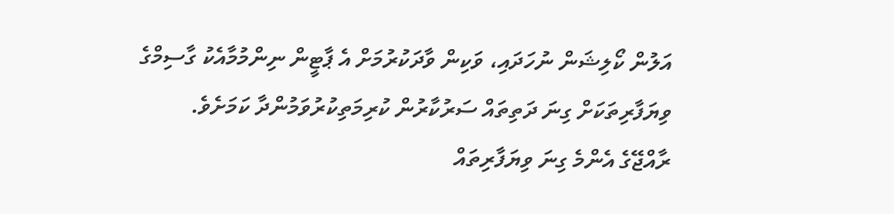އަލުން ކޯލިޝަން ނުހަދައި، ވަކިން ވާދަކުރުމަށް އެ ޕާޓީން ނިންމުމާއެކު ގާސިމްގެ ވިޔަފާރިތަކަށް ގިނަ ދަތިތައް ސަރުކާރުން ކުރިމަތިކުރުވަމުންދާ ކަމަށެވެ.
ރާއްޖޭގެ އެންމެ ގިނަ ވިޔަފާރިތައް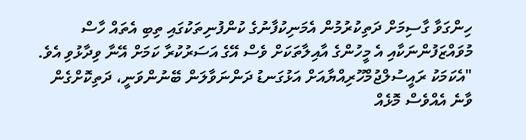ހިންގަވާ ގާސިމަށް ދަތިކުރުމުން އެމަނިކުފާނުގެ ކުންފުނިތަކުގައި ތިބި އެތައް ހާސް މުވައްޒަފުންނަކާއި އެ މީހުންގެ އާއިލާތަކަށް ވެސް އޭގެ އަސަރުކުރާ ކަމަށް އޭނާ ވިދާޅުވި އެވެ.
"އެކަމަކު ރައީސުލްޖުމްހޫރިއްޔާއަށް އަޅުގަނޑު ދަންނަވާލަން ބޭނުންވަނީ، ދަތިކޮށްގެން ވާނެ އެއްވެސް މޮޅެއް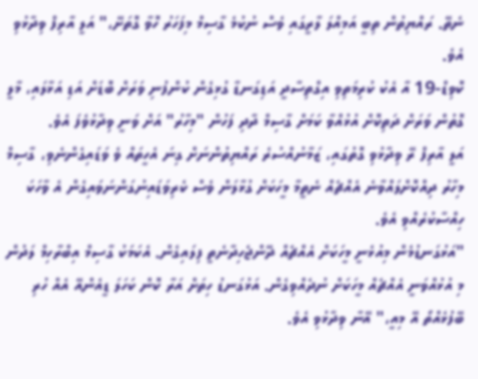ނެތޭ. ރައްޔިތުން ތިބީ އަމިއްލަ ލާރީގައި ވެސް ނުކުމެ ގާސިމް މިފަހަރު ހޮވާ ގޮތަށޭ،" އަލީ އާރިފް ވިދާޅުވި އެވެ.
ކޮވިޑް-19 އާ އެކު ކުރިމަތިވި އިގްތިސާދީ އަޑިގަނޑާ ގުޅިގެން ކުންފުނި ވަރަށް ބޮޑަށް އަޑި އަޅާލައި، މާލީ ގޮތުން ވަރަށް ދަތިކޮށް އުޅުއްވާ ކަމަށް ގާސިމް ދާދި ފަހުން "މިހާރު" އަށް ވަނީ ވިދާޅުވެފަ އެވެ.
އަލީ އާރިފް ރޭ ވިދާޅުވި ގޮތުގައި، ޒަމާނުއްސުރެ ރައްޔިތުންނަށް ގިނަ އެހީތައް ވެ ވަޑައިގެންނެވި، ގާސިމް މިހާރު ދިއްކޮށްލައްވާނެ އެއްޗެއް ނެތީމާ މީހަކަށް ގުޅާލަން ވެސް ކެރިވަޑައިނުގަންނަވައިގެން އެ ވާހަކަ ހިއްސާކުރެއްވި އެވެ.
"އަޅުގަނޑުމެން މިއުޅެނީ މީހަކަށް އެއްޗެއް ދޭންޖެހިދާނެތީ ފިލައިގެން. އެކަމަކު ގާސިމް އިބްރާހިމް ލަދުން މި އުޅުއްވަނީ އެއްޗެއް މީހަކަށް ނުދެއްވިގެން. އަޅުގަނޑު ހިތަށް އަރާ ކޮން ކަހަލަ ޑީއެންއޭ އެއް ހުރި ބޭފުޅެއްތޯ އޭ މިއީ،" އޭނާ ވިދާޅުވި އެވެ.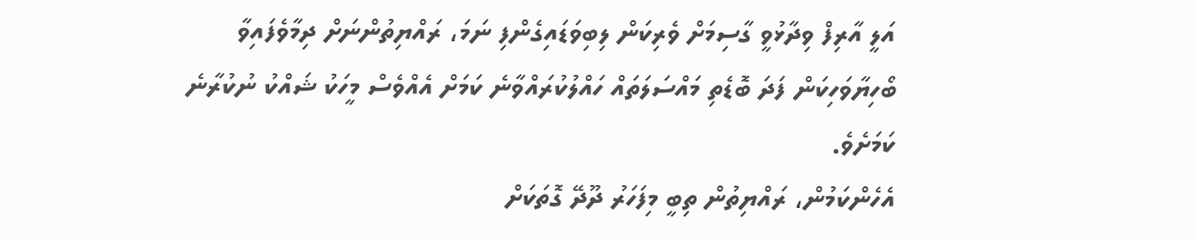އަލީ އާރިފް ވިދާޅުވީ ގާސިމަށް ވެރިކަން ލިބިވަޑައިގެންފި ނަމަ، ރައްޔިތުންނަށް ދިމާވެފައިވާ ބޯހިޔާވަހިކަން ފަދަ ބޮޑެތި މައްސަލަތައް ހައްލުކުރައްވާނެ ކަމަށް އެއްވެސް މީހަކު ޝައްކު ނުކުރާނެ ކަމަށެވެ.
އެހެންކަމުން، ރައްޔިތުން ތިބީ މިފަހަރު ދޫދޭ ގޮތަކަށް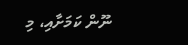ނޫން ކަމަށާއި، މި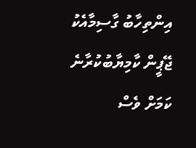އިންތިހާބު ގާސިމާއެކު ޖޭޕީން ކާމިޔާބުކުރާނެ ކަމަށް ވެސް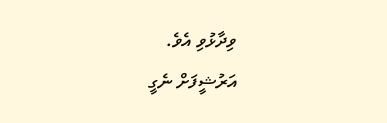ވިދާޅުވި އެވެ.
އަރުޝީފަށް ނެގީ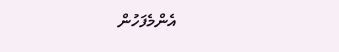އެންމެފަހުން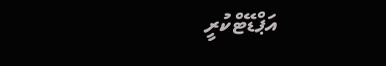އަޕްޑޭޓްކުރީ